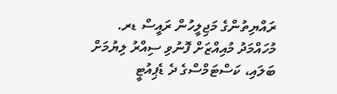ރައްޔިތުންގެ މަޖިލީހުން ރައީސް ޑރ. މުހައްމަދު މުއިއްޒަށް ފޮނުވި ސިއްރު ލިޔުމަށް ބަލައި، ކަސްޓަމްސްގެ ދެ ޑެޕިއުޓީ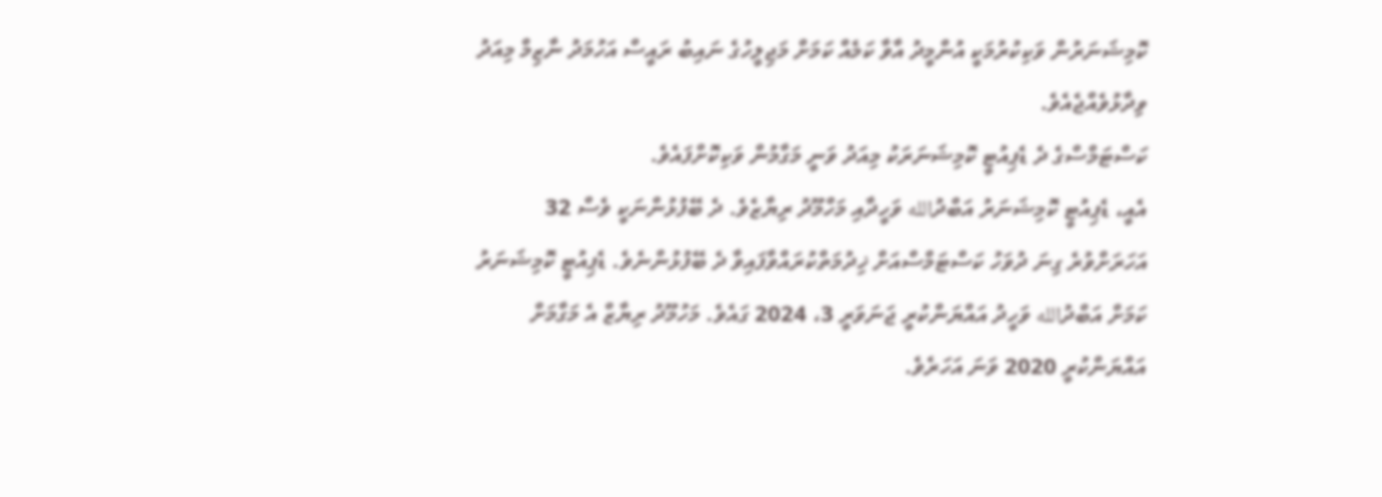ކޮމިޝަނަރުން ވަކިކުރުމަކީ އުންމީދު އާވާ ކަމެއް ކަމަށް މަޖިލީހުގެ ނައިބު ރައީސް އަހުމަދު ނާޒިމް މިއަދު ވިދާޅުވެއްޖެއެވެ.
ކަސްޓަމްސްގެ ދެ ޑެޕިއުޓީ ކޮމިޝަނަރަކު މިއަދު ވަނީ މަގާމުން ވަކިކޮށްފައެވެ.
އެއީ، ޑެޕިއުޓީ ކޮމިޝަނަރު އަބްދުالله ވަހީދާއި މަހްމޫދު ރިޔާޒެވެ. ދެ ބޭފުޅުންނަކީ ވެސް 32 އަހަރަށްވުރެ ގިނަ ދުވަހު ކަސްޓަމްސްއަށް ޚިދުމަތްކުރައްވާފައިވާ ދެ ބޭފުޅުންނެވެ. ޑެޕިއުޓީ ކޮމިޝަނަރު ކަމަށް އަބްދުالله ވަހީދު އައްޔަންކުރީ ޖަނަވަރީ 3، 2024 ގައެވެ. މަހުމޫދު ރިޔާޒް އެ މަގާމަށް އައްޔަންކުރީ 2020 ވަނަ އަހަރެވެ.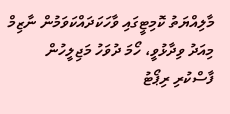މާލިއްޔަތު ކޮމިޓީގައި ވާހަކަދައްކަވަމުން ނާޒިމް މިއަދު ވިދާޅުވީ، ހޯމަ ދުވަހު މަޖިލީހުން ފާސްކުރި ރިޕޯޓު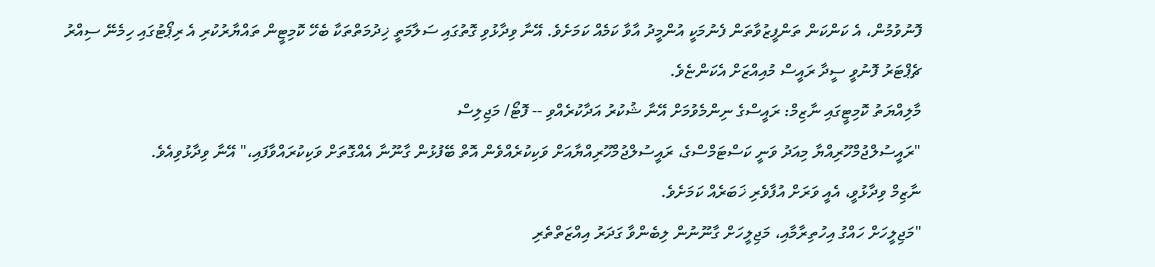ފޮނުވުމުން، އެ ކަންކަން ތަންފީޒުވާތަން ފެނުމަކީ އުންމީދު އާވާ ކަމެއް ކަމަށެވެ. އޭނާ ވިދާޅުވި ގޮތުގައި ސަލާމަތީ ޚިދުމަތްތަކާ ބެހޭ ކޮމިޓީން ތައްޔާރުކުރި އެ ރިޕޯޓުގައި ހިމެނޭ ސިއްރު ޗެޕްޓަރު ފޮނުވީ ސީދާ ރައީސް މުއިއްޒަށް އެކަންޏެވެ.
މާލިއްޔަތު ކޮމިޓީގައި ނާޒިމް: ރައީސްގެ ނިންމެވުމަށް އޭނާ ޝުކުރު އަދާކުރެއްވި -- ފޮޓޯ/ މަޖިލިސް
"ރައީސުލްޖުމްހޫރިއްޔާ މިއަދު ވަނީ ކަސްޓަމްސްގެ، ރައީސުލްޖުމްހޫރިއްޔާއަށް ވަކިކުރެއްވެން އޮތް ބޭފުޅުން ގާނޫނާ އެއްގޮތަށް ވަކިކުރައްވާފައި،" އޭނާ ވިދާޅުވިއެވެ.
ނާޒިމް ވިދާޅުވީ، އެއީ ވަރަށް އުފާވެރި ޚަބަރެއް ކަމަށެވެ.
"މަޖިލީހަށް ހައްގު އިހުތިރާމާއި، މަޖިލީހަށް ގާނޫނުން ލިބެންވާ ގަދަރު އިއްޒަތްތެރި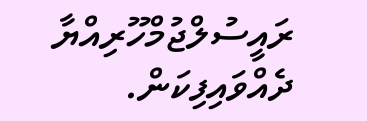ރައީސުލްޖުމްހޫރިއްޔާ ދެއްވައިފިކަން.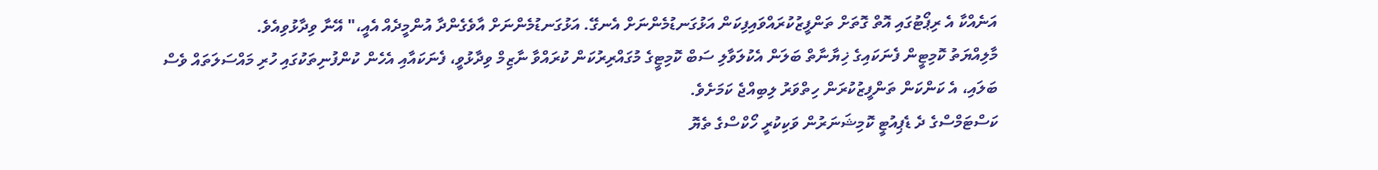އަނެއްކާ އެ ރިޕޯޓުގައި އޮތް ގޮތަށް ތަންފީޒުކުރައްވައިފިކަން އަޅުގަނޑުމެންނަށް އެނގޭ. އަޅުގަނޑުމެންނަށް އާވެގެންދާ އުންމީދެއް އެއީ،" އޭނާ ވިދާޅުވިއެވެ.
މާލިއްޔަތު ކޮމިޓީން ފެނަކައިގެ ޚިޔާނާތް ބަލަން އެކުލަވާލި ސަބް ކޮމިޓީގެ މުގައްރިރުކަން ކުރައްވާ ނާޒިމް ވިދާޅުވީ، ފެނަކައާއި އެހެން ކުންފުނިތަކުގައި ހުރި މައްސަލަތައް ވެސް ބަލައި، އެ ކަންކަން ތަންފީޒުކުރަން ހިތްވަރު ލިބިއްޖެ ކަމަށެވެ.
ކަސްޓަމްސްގެ ދެ ޑެޕިއުޓީ ކޮމިޝަނަރުން ވަކިކުރީ ހޯކްސްގެ ތެޔޮ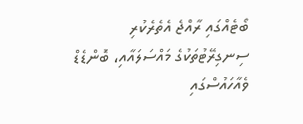ބޯޓެއްގައި ރާއްޖެ އެތެރެކުރި ސިނގިރޭޓުތަކުގެ މައްސަލައާއި، ބޮންޑެޑް ވެއާހައުސްގައި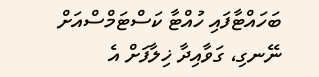ބަހައްޓާފައި ހުއްޓާ ކަސްޓަމްސްއަށް ނޭނގި، ގަވާއިދާ ޚިލާފަށް އެ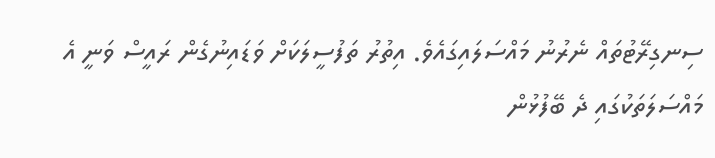ސިނގިރޭޓުތައް ނެރުނު މައްސަލައިގައެވެ. އިތުރު ތަފުސީލަކަށް ވަޑައިނުގެން ރައީސް ވަނީ އެ މައްސަލަތަކުގައި ދެ ބޭފުޅުން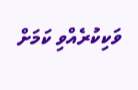ވަކިކުރެއްވި ކަމަށް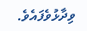ވިދާޅުވެފައެވެ.